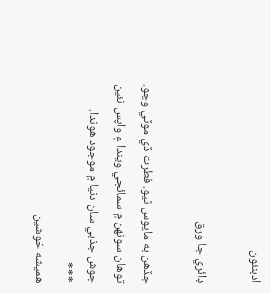ادبنئون

ڊائري جا ورق

جڏهن به مايوس ٿيو. فطرت ڏي موٽي وڃو. توهان سونهن ۾ سمائجي ويندا ۽ واپس نئين جوش جذبي سان دنيا ۾ موجود هوندا.
***
هميشه خوشين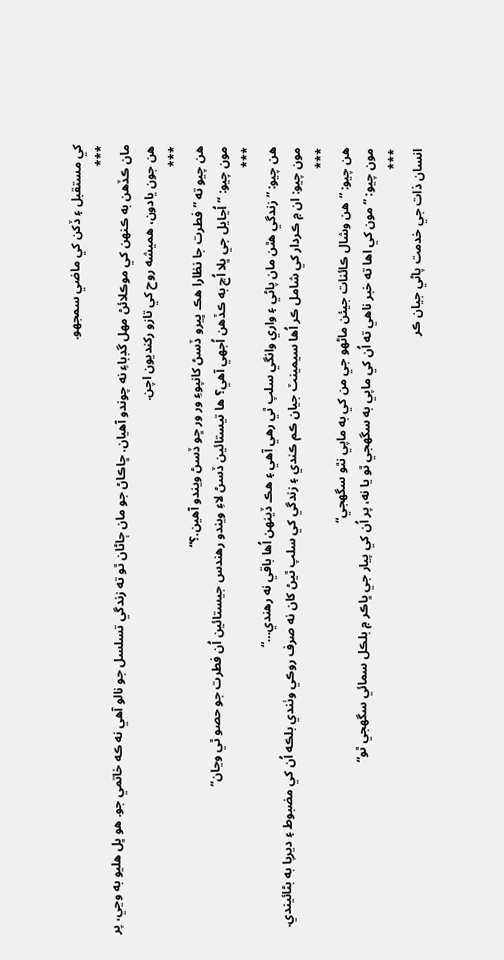کي مستقبل ۽ ڏکن کي ماضي سمجهو.
***
مان ڪڏهن به ڪنهن کي موڪلائڻ مهل گڊباءِ نه چوندو آهيان. ڇاڪاڻ جو مان ڄاڻان ٿو ته زندگي تسلسل جو نالو آهي نه ڪه خاتمي جو. هو ڀل هليو به وڃي، پر هن جون يادون، هميشه روح کي تازو رکنديون اچن.
***
هن چيو ته ”فطرت جا نظارا هڪ ڀيرو ڏسڻ کانپوءِ ور ور ڇو ڏسڻ ويندو آهين.؟“
مون چيو: ”اُڃايل جي ڀلا اُڃ به ڪڏهن اُجهي آهي؟ ها تيستائين ڏسڻ لاءِ ويندو رهندس جيستائين اُن فطرت جو حصو ٿي وڃان“
***
هن چيو: ”زندگي هٿن مان پاڻي ۽ واري وانگي سلپ ٿي رهي آهي ۽ هڪ ڏينهن اُها باقي نه رهندي…“
مون چيو: ان ۾ ڪردار کي شامل ڪر اُها سيمينٽ جيان ڪم ڪندي ۽ زندگي کي سلپ ٿيڻ کان نه صرف روڪي وٺندي بلڪه اُن کي مضبوط ۽ ديرپا به بڻائيندي.
***
هن چيو: ”هن وشال ڪائنات جيئن ماڻهو جي من کي به ماپي نٿو سگهجي“
مون چيو: ”مون کي اها ته خبر ناهي ته اُن کي ماپي به سگهجي ٿو يا نه، پر اُن کي پيار جي ڀاڪر ۾ بلڪل سمائي سگهجي ٿو“
***
انسان ذات جي خدمت پاڻي جيان ڪر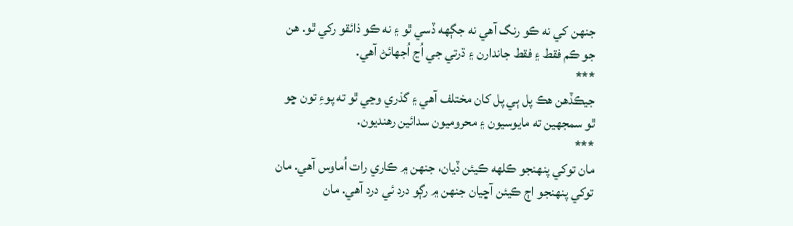جنهن کي نه ڪو رنگ آهي نه جڳهه ڏسي ٿو ۽ نه ڪو ذائقو رکي ٿو. هن جو ڪم فقط ۽ فقط جاندارن ۽ ڌرتي جي اُڃ اُجهائڻ آهي.
***
جيڪڏهن هڪ پل ٻي پل کان مختلف آهي ۽ گذري وڃي ٿو ته پوءِ تون ڇو ٿو سمجهين ته مايوسيون ۽ محروميون سدائين رهنديون.
***
مان توکي پنهنجو ڪلهه ڪيئن ڏيان، جنهن ۾ ڪاري رات اُماوس آهي. مان توکي پنهنجو اڄ ڪيئن آڇيان جنهن ۾ رڳو درد ئي درد آهي. مان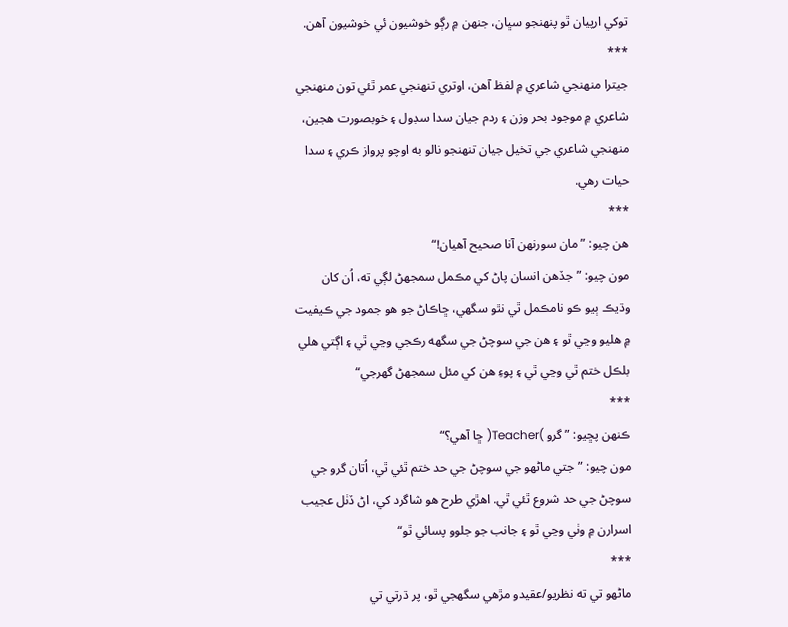توکي ارپيان ٿو پنهنجو سڀان، جنهن ۾ رڳو خوشيون ئي خوشيون آهن.
***
جيترا منهنجي شاعري ۾ لفظ آهن، اوتري تنهنجي عمر ٿئي تون منهنجي شاعري ۾ موجود بحر وزن ۽ ردم جيان سدا سڊول ۽ خوبصورت هجين، منهنجي شاعري جي تخيل جيان تنهنجو نالو به اوچو پرواز ڪري ۽ سدا حيات رهي.
***
هن چيو: ”مان سورنهن آنا صحيح آهيان!“
مون چيو: ”جڏهن انسان پاڻ کي مڪمل سمجهڻ لڳي ته، اُن کان وڌيڪ ٻيو ڪو نامڪمل ٿي نٿو سگهي، ڇاڪاڻ جو هو جمود جي ڪيفيت ۾ هليو وڃي ٿو ۽ هن جي سوچڻ جي سگهه رڪجي وڃي ٿي ۽ اڳتي هلي بلڪل ختم ٿي وڃي ٿي ۽ پوءِ هن کي مئل سمجهڻ گهرجي“
***
ڪنهن پڇيو: ”گرو )Teacher( ڇا آهي؟“
مون چيو: ”جتي ماڻهو جي سوچڻ جي حد ختم ٿئي ٿي، اُتان گرو جي سوچڻ جي حد شروع ٿئي ٿي. اهڙي طرح هو شاگرد کي، اڻ ڏٺل عجيب اسرارن ۾ وٺي وڃي ٿو ۽ جانب جو جلوو پسائي ٿو“
***
ماڻهو تي ته نظريو/عقيدو مڙهي سگهجي ٿو، پر ڌرتي تي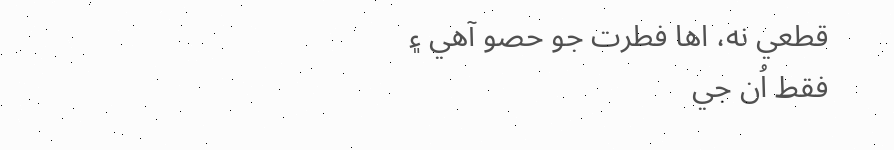قطعي نه، اها فطرت جو حصو آهي ۽ فقط اُن جي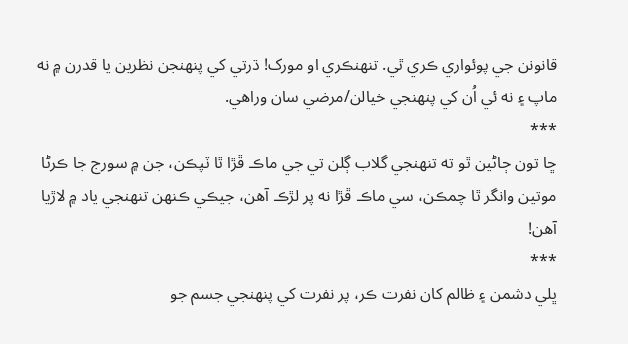قانونن جي پوئواري ڪري ٿي. تنهنڪري او مورک! ڌرتي کي پنهنجن نظرين يا قدرن ۾ نه ماپ ۽ نه ئي اُن کي پنهنجي خيالن/مرضي سان وراهي.
***
ڇا تون ڄاڻين ٿو ته تنهنجي گلاب ڳلن تي جي ماڪ ڦڙا ٿا ٽپڪن، جن ۾ سورج جا ڪرڻا موتين وانگر ٿا چمڪن، سي ماڪ ڦڙا نه پر لڙڪ آهن، جيڪي ڪنهن تنهنجي ياد ۾ لاڙيا آهن!
***
ڀلي دشمن ۽ ظالم کان نفرت ڪر، پر نفرت کي پنهنجي جسم جو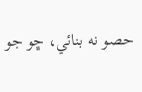حصو نه بنائي، ڇو جو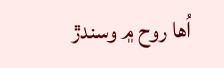اُها روح ۾ وسندڙ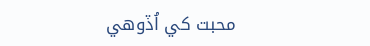محبت کي اُڏوهي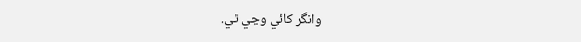وانگر کائي وڃي ٿي.